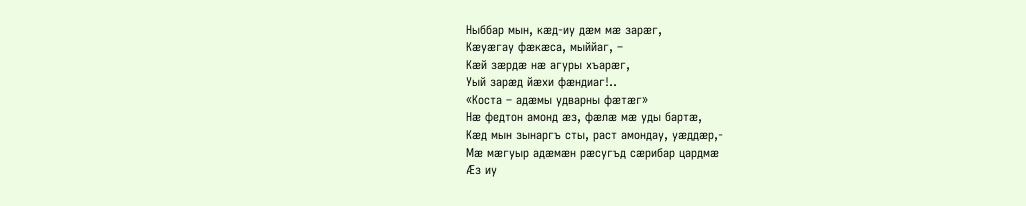Ныббар мын, кæд-иу дæм мæ зарæг,
Кæуæгау фæкæса, мыййаг, –
Кæй зæрдæ нæ агуры хъарæг,
Уый зарæд йæхи фæндиаг!..
«Коста – адæмы удварны фæтæг»
Нæ федтон амонд æз, фæлæ мæ уды бартæ,
Кæд мын зынаргъ сты, раст амондау, уæддæр,-
Мæ мæгуыр адæмæн рæсугъд сæрибар цардмæ
Æз иу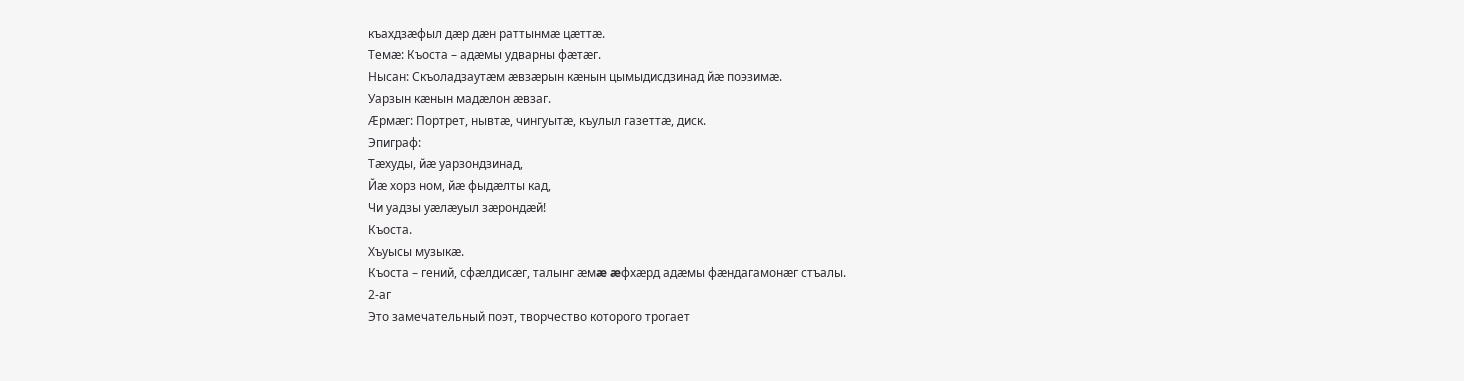къахдзæфыл дæр дæн раттынмæ цæттæ.
Темæ: Къоста – адæмы удварны фæтæг.
Нысан: Скъоладзаутæм æвзæрын кæнын цымыдисдзинад йæ поэзимæ.
Уарзын кæнын мадæлон æвзаг.
Æрмæг: Портрет, нывтæ, чингуытæ, къулыл газеттæ, диск.
Эпиграф:
Тæхуды, йæ уарзондзинад,
Йæ хорз ном, йæ фыдæлты кад,
Чи уадзы уæлæуыл зæрондæй!
Къоста.
Хъуысы музыкæ.
Къоста – гений, сфæлдисæг, талынг æмæ æфхæрд адæмы фæндагамонæг стъалы.
2-аг
Это замечательный поэт, творчество которого трогает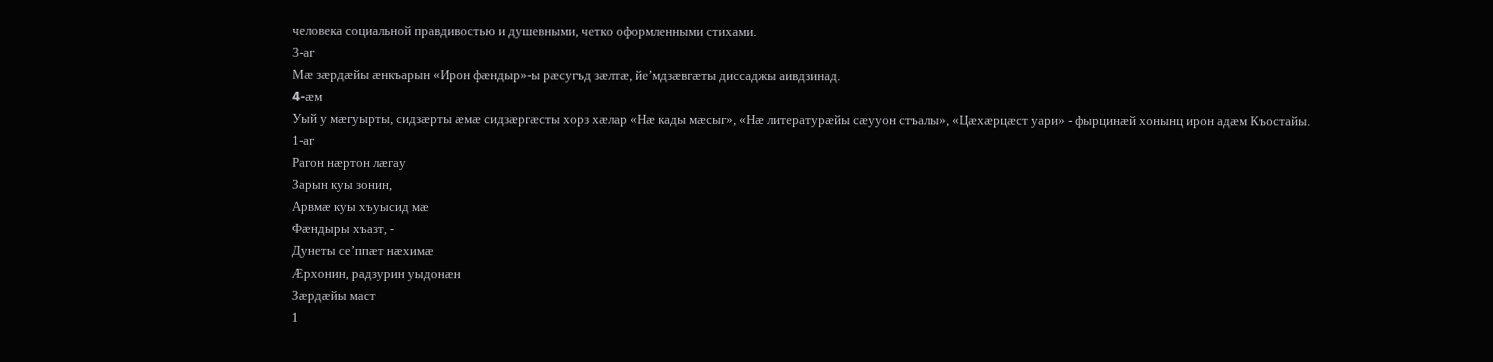человека социальной правдивостью и душевными, четко оформленными стихами.
3-аг
Мæ зæрдæйы æнкъарын «Ирон фæндыр»-ы рæсугъд зæлтæ, йе’мдзæвгæты диссаджы аивдзинад.
4-æм
Уый у мæгуырты, сидзæрты æмæ сидзæргæсты хорз хæлар «Нæ кады мæсыг», «Нæ литературæйы сæууон стъалы», «Цæхæрцæст уари» - фырцинæй хонынц ирон адæм Къостайы.
1-аг
Рагон нæртон лæгау
Зарын куы зонин,
Арвмæ куы хъуысид мæ
Фæндыры хъазт, -
Дунеты се’ппæт нæхимæ
Æрхонин, радзурин уыдонæн
Зæрдæйы маст
1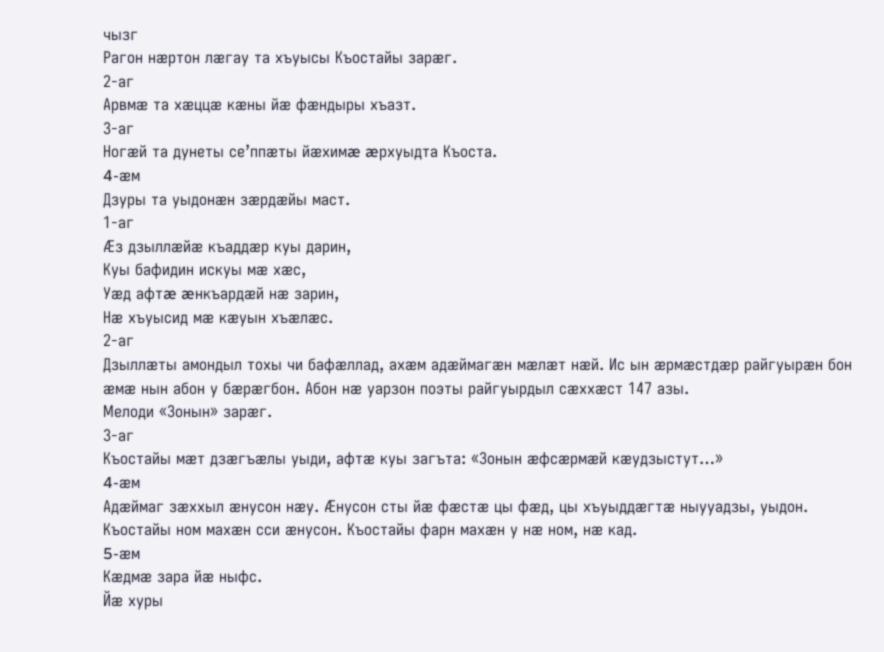чызг
Рагон нæртон лæгау та хъуысы Къостайы зарæг.
2-аг
Арвмæ та хæццæ кæны йæ фæндыры хъазт.
3-аг
Ногæй та дунеты се’ппæты йæхимæ æрхуыдта Къоста.
4-æм
Дзуры та уыдонæн зæрдæйы маст.
1-аг
Æз дзыллæйæ къаддæр куы дарин,
Куы бафидин искуы мæ хæс,
Уæд афтæ æнкъардæй нæ зарин,
Нæ хъуысид мæ кæуын хъæлæс.
2-аг
Дзыллæты амондыл тохы чи бафæллад, ахæм адæймагæн мæлæт нæй. Ис ын æрмæстдæр райгуырæн бон æмæ нын абон у бæрæгбон. Абон нæ уарзон поэты райгуырдыл сæххæст 147 азы.
Мелоди «Зонын» зарæг.
3-аг
Къостайы мæт дзæгъæлы уыди, афтæ куы загъта: «Зонын æфсæрмæй кæудзыстут…»
4-æм
Адæймаг зæххыл æнусон нæу. Æнусон сты йæ фæстæ цы фæд, цы хъуыддæгтæ ныууадзы, уыдон. Къостайы ном махæн сси æнусон. Къостайы фарн махæн у нæ ном, нæ кад.
5-æм
Кæдмæ зара йæ ныфс.
Йæ хуры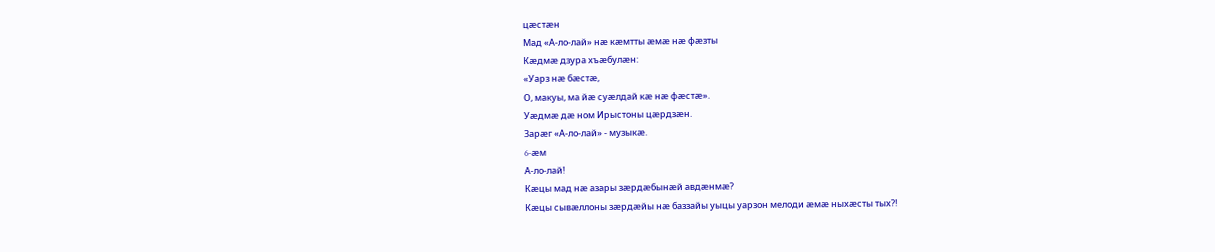цæстæн
Мад «А-ло-лай» нæ кæмтты æмæ нæ фæзты
Кæдмæ дзура хъæбулæн:
«Уарз нæ бæстæ,
О, макуы, ма йæ суæлдай кæ нæ фæстæ».
Уæдмæ дæ ном Ирыстоны цæрдзæн.
Зарæг «А-ло-лай» - музыкæ.
6-æм
А-ло-лай!
Кæцы мад нæ азары зæрдæбынæй авдæнмæ?
Кæцы сывæллоны зæрдæйы нæ баззайы уыцы уарзон мелоди æмæ ныхæсты тых?!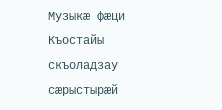Музыкæ фæци
Къостайы скъоладзау сæрыстырæй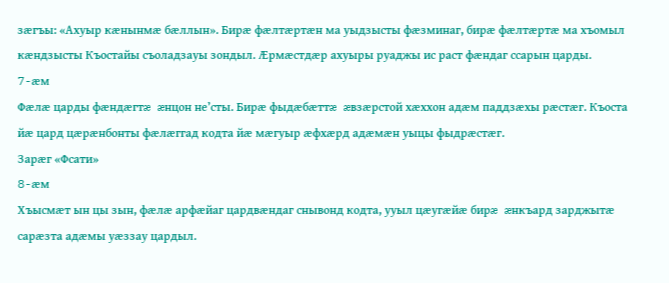зæгъы: «Ахуыр кæнынмæ бæллын». Бирæ фæлтæртæн ма уыдзысты фæзминаг, бирæ фæлтæртæ ма хъомыл кæндзысты Къостайы съоладзауы зондыл. Æрмæстдæр ахуыры руаджы ис раст фæндаг ссарын царды.
7-æм
Фæлæ царды фæндæгтæ æнцон не’сты. Бирæ фыдæбæттæ æвзæрстой хæххон адæм паддзæхы рæстæг. Къоста йæ цард цæрæнбонты фæлæггад кодта йæ мæгуыр æфхæрд адæмæн уыцы фыдрæстæг.
Зарæг «Фсати»
8-æм
Хъысмæт ын цы зын, фæлæ арфæйаг цардвæндаг снывонд кодта, ууыл цæугæйæ бирæ æнкъард зарджытæ сарæзта адæмы уæззау цардыл.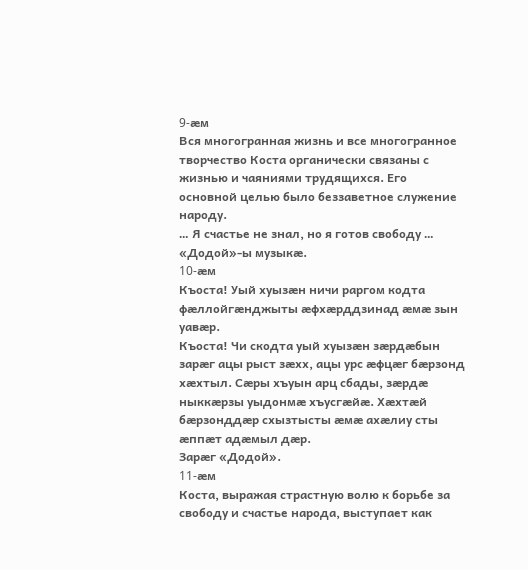9-æм
Вся многогранная жизнь и все многогранное творчество Коста органически связаны с жизнью и чаяниями трудящихся. Его основной целью было беззаветное служение народу.
… Я счастье не знал, но я готов свободу …
«Додой»-ы музыкæ.
10-æм
Къоста! Уый хуызæн ничи раргом кодта фæллойгæнджыты æфхæрддзинад æмæ зын уавæр.
Къоста! Чи скодта уый хуызæн зæрдæбын зарæг ацы рыст зæхх, ацы урс æфцæг бæрзонд хæхтыл. Сæры хъуын арц сбады, зæрдæ ныккæрзы уыдонмæ хъусгæйæ. Хæхтæй бæрзонддæр схызтысты æмæ ахæлиу сты æппæт адæмыл дæр.
Зарæг «Додой».
11-æм
Коста, выражая страстную волю к борьбе за свободу и счастье народа, выступает как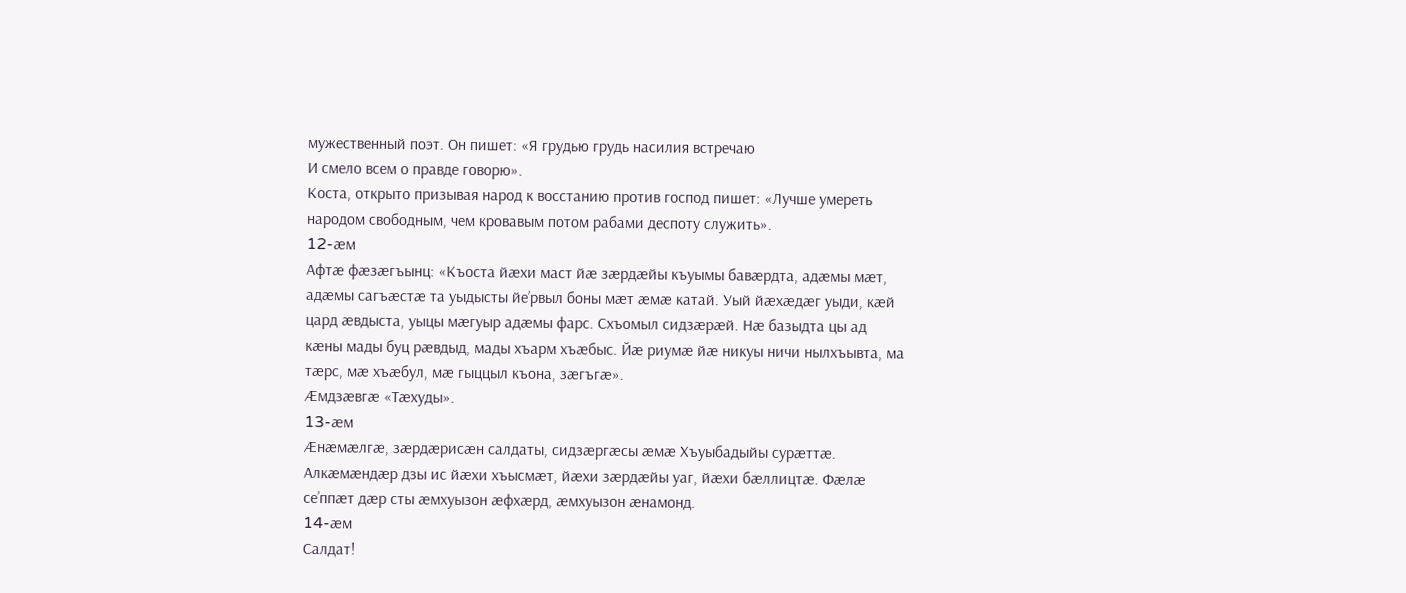мужественный поэт. Он пишет: «Я грудью грудь насилия встречаю
И смело всем о правде говорю».
Коста, открыто призывая народ к восстанию против господ пишет: «Лучше умереть народом свободным, чем кровавым потом рабами деспоту служить».
12-æм
Афтæ фæзæгъынц: «Къоста йæхи маст йæ зæрдæйы къуымы бавæрдта, адæмы мæт, адæмы сагъæстæ та уыдысты йе’рвыл боны мæт æмæ катай. Уый йæхæдæг уыди, кæй цард æвдыста, уыцы мæгуыр адæмы фарс. Схъомыл сидзæрæй. Нæ базыдта цы ад кæны мады буц рæвдыд, мады хъарм хъæбыс. Йæ риумæ йæ никуы ничи нылхъывта, ма тæрс, мæ хъæбул, мæ гыццыл къона, зæгъгæ».
Æмдзæвгæ «Тæхуды».
13-æм
Æнæмæлгæ, зæрдæрисæн салдаты, сидзæргæсы æмæ Хъуыбадыйы сурæттæ. Алкæмæндæр дзы ис йæхи хъысмæт, йæхи зæрдæйы уаг, йæхи бæллицтæ. Фæлæ се’ппæт дæр сты æмхуызон æфхæрд, æмхуызон æнамонд.
14-æм
Салдат!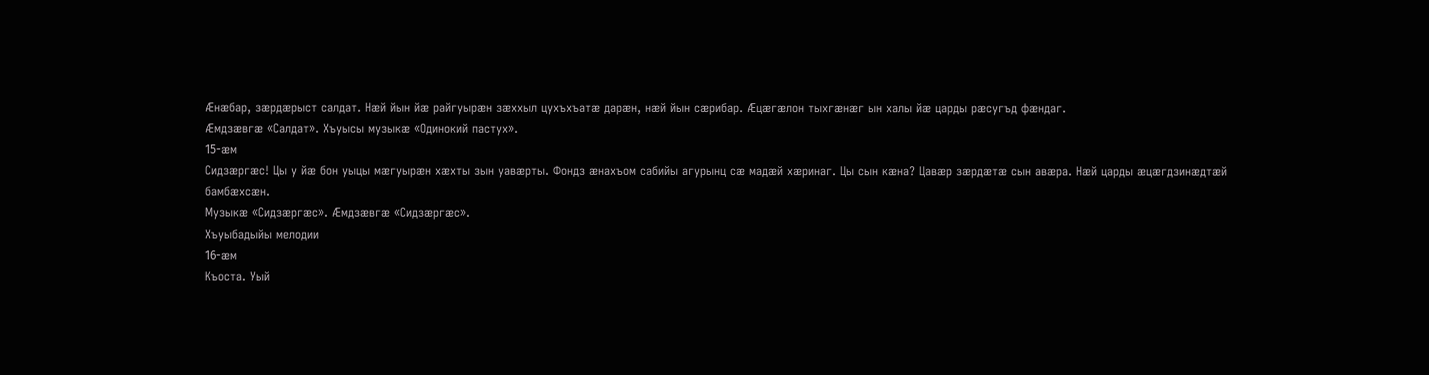Æнæбар, зæрдæрыст салдат. Нæй йын йæ райгуырæн зæххыл цухъхъатæ дарæн, нæй йын сæрибар. Æцæгæлон тыхгæнæг ын халы йæ царды рæсугъд фæндаг.
Æмдзæвгæ «Салдат». Хъуысы музыкæ «Одинокий пастух».
15-æм
Сидзæргæс! Цы у йæ бон уыцы мæгуырæн хæхты зын уавæрты. Фондз æнахъом сабийы агурынц сæ мадæй хæринаг. Цы сын кæна? Цавæр зæрдæтæ сын авæра. Нæй царды æцæгдзинæдтæй бамбæхсæн.
Музыкæ «Сидзæргæс». Æмдзæвгæ «Сидзæргæс».
Хъуыбадыйы мелодии
16-æм
Къоста. Уый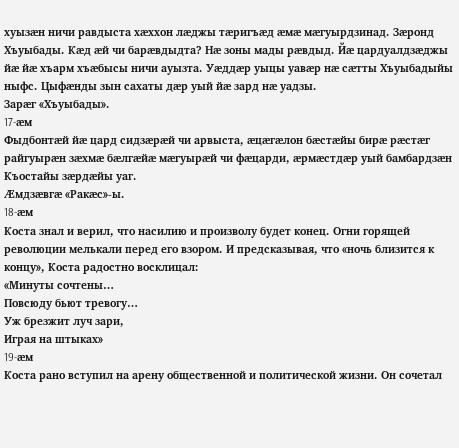хуызæн ничи равдыста хæххон лæджы тæригъæд æмæ мæгуырдзинад. Зæронд Хъуыбады. Кæд æй чи барæвдыдта? Нæ зоны мады рæвдыд. Йæ цардуалдзæджы йæ йæ хъарм хъæбысы ничи ауызта. Уæддæр уыцы уавæр нæ сæтты Хъуыбадыйы ныфс. Цыфæнды зын сахаты дæр уый йæ зард нæ уадзы.
Зарæг «Хъуыбады».
17-æм
Фыдбонтæй йæ цард сидзæрæй чи арвыста, æцæгæлон бæстæйы бирæ рæстæг райгуырæн зæхмæ бæлгæйæ мæгуырæй чи фæцарди, æрмæстдæр уый бамбардзæн Къостайы зæрдæйы уаг.
Æмдзæвгæ «Ракæс»-ы.
18-æм
Коста знал и верил, что насилию и произволу будет конец. Огни горящей революции мелькали перед его взором. И предсказывая, что «ночь близится к концу», Коста радостно восклицал:
«Минуты сочтены…
Повсюду бьют тревогу…
Уж брезжит луч зари,
Играя на штыках»
19-æм
Коста рано вступил на арену общественной и политической жизни. Он сочетал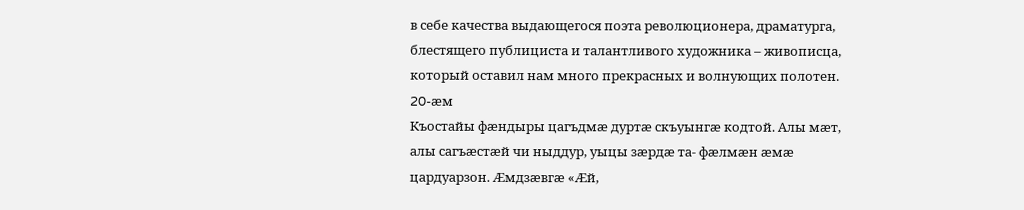в себе качества выдающегося поэта революционера, драматурга, блестящего публициста и талантливого художника – живописца, который оставил нам много прекрасных и волнующих полотен.
20-æм
Къостайы фæндыры цагъдмæ дуртæ скъуынгæ кодтой. Алы мæт, алы сагъæстæй чи ныддур, уыцы зæрдæ та- фæлмæн æмæ цардуарзон. Æмдзæвгæ «Æй,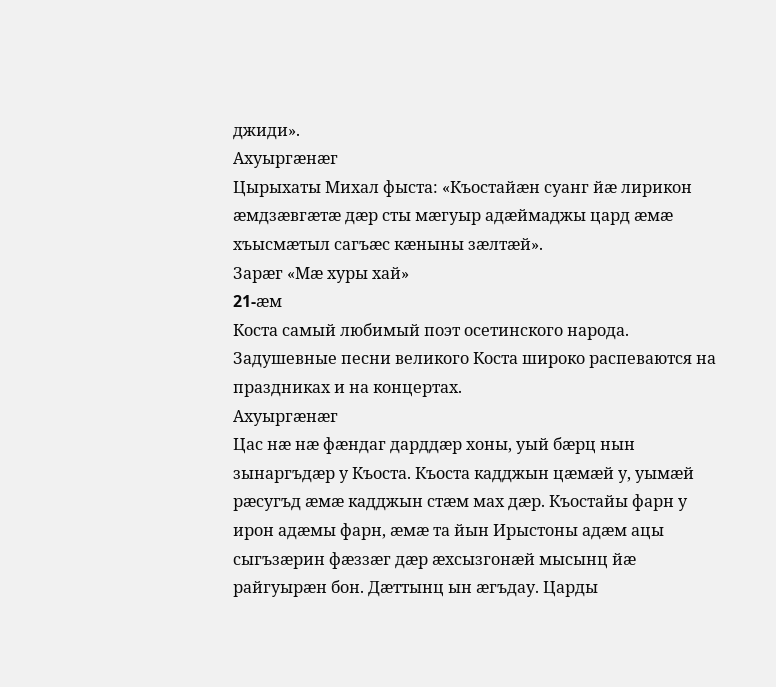джиди».
Ахуыргæнæг
Цырыхаты Михал фыста: «Къостайæн суанг йæ лирикон æмдзæвгæтæ дæр сты мæгуыр адæймаджы цард æмæ хъысмæтыл сагъæс кæныны зæлтæй».
Зарæг «Мæ хуры хай»
21-æм
Коста самый любимый поэт осетинского народа. Задушевные песни великого Коста широко распеваются на праздниках и на концертах.
Ахуыргæнæг
Цас нæ нæ фæндаг дарддæр хоны, уый бæрц нын зынаргъдæр у Къоста. Къоста кадджын цæмæй у, уымæй рæсугъд æмæ кадджын стæм мах дæр. Къостайы фарн у ирон адæмы фарн, æмæ та йын Ирыстоны адæм ацы сыгъзæрин фæззæг дæр æхсызгонæй мысынц йæ райгуырæн бон. Дæттынц ын æгъдау. Царды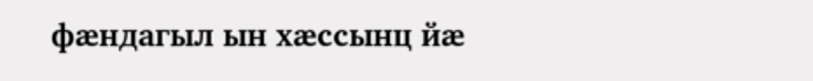фæндагыл ын хæссынц йæ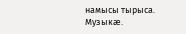намысы тырыса.
Музыкæ.